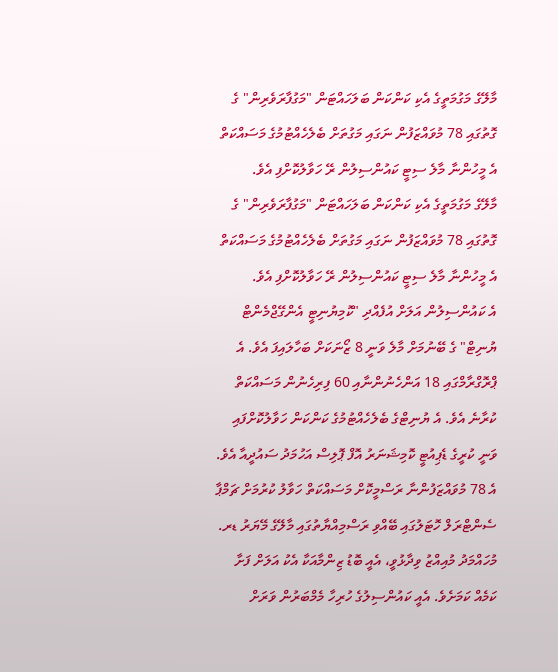މާލޭގެ މަގުމަތީގެ އެކި ކަންކަން ބަލަހައްޓަން "މަގުފާރަވެރިން" ގެ ގޮތުގައި 78 މުވައްޒަފުން ނަގައި މަގުތަށް ބެލެހެއްޓުމުގެ މަސައްކަތް އެ މީހުންނާ މާލެ ސިޓީ ކައުންސިލުން ރޭ ހަވާލުކޮށްފި އެވެ.
މާލޭގެ މަގުމަތީގެ އެކި ކަންކަން ބަލަހައްޓަން "މަގުފާރަވެރިން" ގެ ގޮތުގައި 78 މުވައްޒަފުން ނަގައި މަގުތަށް ބެލެހެއްޓުމުގެ މަސައްކަތް އެ މީހުންނާ މާލެ ސިޓީ ކައުންސިލުން ރޭ ހަވާލުކޮށްފި އެވެ.
އެ ކައުންސިލުން އަލަށް އުފެއްދި "ކޮމިޔުނިޓީ އެންގޭޖްމެންޓް ޔުނިޓް" ގެ ބޭނުމަށް މާލެ ވަނީ 8 ޒޯނަކަށް ބަހާލައިފަ އެވެ. އެ ޕްރޮގްރާމްގައި 18 އަންހެނުންނާއި 60 ފިރިހެނުން މަސައްކަތް ކުރާނެ އެވެ. އެ ޔުނިޓްގެ ބެލެހެއްޓުމުގެ ކަންކަން ހަވާލުކޮށްފައި ވަނީ ކުރީގެ ޑެޕިއުޓީ ކޮމިޝަނަރު އޮފް ޕޮލިސް އަހުމަދު ސައުދީއާ އެވެ.
އެ 78 މުވައްޒަފުންނާ ރަސްމީކޮށް މަސައްކަތް ހަވާލު ކުރުމަށް ޗަމްޕާ ސެންޓްރަލް ހޮޓަލުގައި ބޭއްވި ރަސްމިއްޔާތުގައި މާލޭގެ މޭޔަރު ޑރ. މުހައްމަދު މުއިއްޒު ވިދާޅުވީ، އެއީ ބޮޑު ޒިންމާއަކާ އެކު އަލަށް ފަށާ ކަމެއް ކަމަށެވެ. އެއީ ކައުންސިލުގެ ހުރިހާ މެމްބަރުން ވަރަށް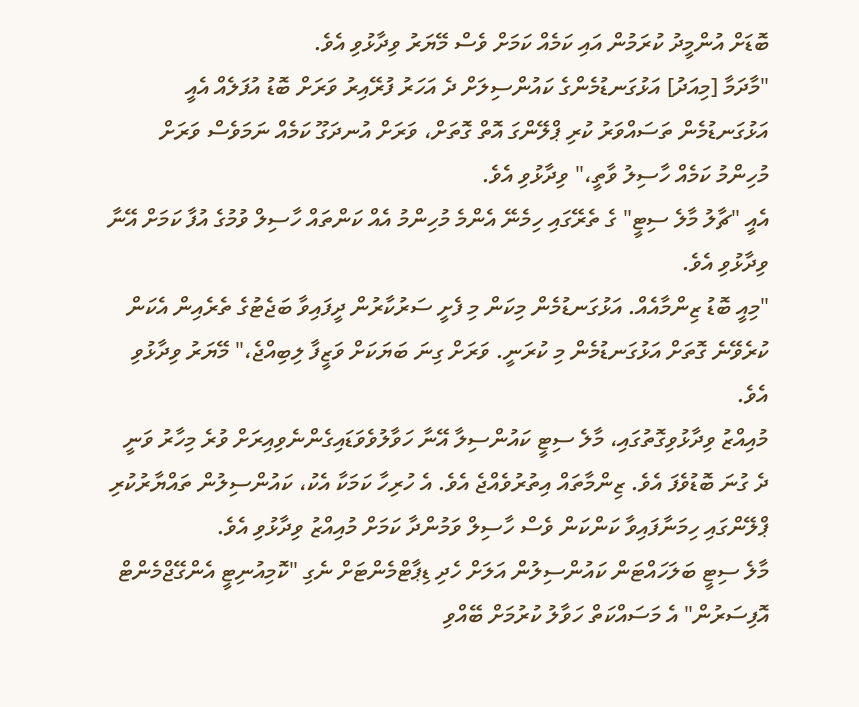ބޮޑަށް އުންމީދު ކުރަމުން އައި ކަމެއް ކަމަށް ވެސް މޭޔަރު ވިދާޅުވި އެވެ.
"މާދަމާ [މިއަދު] އަޅުގަނޑުމެންގެ ކައުންސިލަށް ދެ އަހަރު ފުރޭއިރު ވަރަށް ބޮޑު އުފަލެއް އެއީ އަޅުގަނޑުމެން ތަސައްވަރު ކުރި ޕްލޭންގަ އޮތް ގޮތަށް، ވަރަށް އުނދަގޫ ކަމެއް ނަމަވެސް ވަރަށް މުހިންމު ކަމެއް ހާސިލު ވާތީ،" ވިދާޅުވި އެވެ.
އެއީ "ޗާލު މާލެ ސިޓީ" ގެ ތެރޭގައި ހިމެނޭ އެންމެ މުހިންމު އެއް ކަންތައް ހާސިލް ވުމުގެ އުފާ ކަމަށް އޭނާ ވިދާޅުވި އެވެ.
"މިއީ ބޮޑު ޒިންމާއެއް. އަޅުގަނޑުމެން މިކަން މި ފެށީ ސަރުކާރުން ދީފައިވާ ބަޖެޓުގެ ތެރެއިން އެކަން ކުރެވޭނެ ގޮތަށް އަޅުގަނޑުމެން މި ކުރަނީ. ވަރަށް ގިނަ ބަޔަކަށް ވަޒީފާ ލިބިއްޖެ،" މޭޔަރު ވިދާޅުވި އެވެ.
މުއިއްޒު ވިދާޅުވިގޮތުގައި، މާލެ ސިޓީ ކައުންސިލާ އޭނާ ހަވާލުވެވަޑައިގެންނެވިއިރަށް ވުރެ މިހާރު ވަނީ ދެ ގުނަ ބޮޑުވެފަ އެވެ. ޒިންމާތައް އިތުރުވެއްޖެ އެވެ. އެ ހުރިހާ ކަމަކާ އެކު، ކައުންސިލުން ތައްޔާރުކުރި ޕްލޭންގައި ހިމަނާފައިވާ ކަންކަން ވެސް ހާސިލް ވަމުންދާ ކަމަށް މުއިއްޒު ވިދާޅުވި އެވެ.
މާލެ ސިޓީ ބަލަހައްޓަން ކައުންސިލުން އަލަށް ހެދި ޑިޕާޓްމެންޓަށް ނެގި "ކޮމިއުނިޓީ އެންގޭޖްމެންޓް އޮފިސަރުން" އެ މަސައްކަތް ހަވާލު ކުރުމަށް ބޭއްވި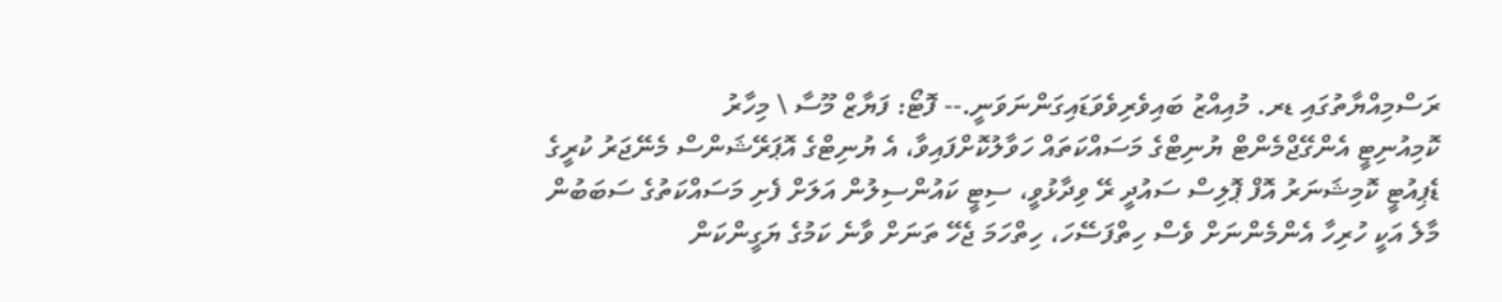ރަސްމިއްޔާތުގައި ޑރ. މުއިއްޒު ބައިވެރިވެވަޑައިގަންނަވަނީ.-- ފޮޓޯ: ފަޔާޒް މޫސާ \ މިހާރު
ކޮމިއުނިޓީ އެންގޭޖްމެންޓް ޔުނިޓްގެ މަސައްކަތައް ހަވާލުކޮށްފައިވާ، އެ ޔުނިޓްގެ އޮޕަރޭޝަންސް މެނޭޖަރު ކުރީގެ ޑެޕިއުޓީ ކޮމިޝަނަރު އޮފް ޕޮލިސް ސައުދީ ރޭ ވިދާޅުވީ، ސިޓީ ކައުންސިލުން އަލަށް ފެށި މަސައްކަތުގެ ސަބަބުން މާލެ އަކީ ހުރިހާ އެންމެންނަށް ވެސް ހިތްފަސޭހަ، ހިތްހަމަ ޖެހޭ ތަނަށް ވާނެ ކަމުގެ ޔަގީންކަން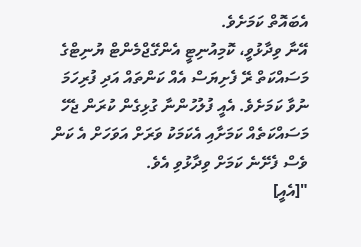އެބައޮތް ކަމަށެވެ.
އޭނާ ވިދާޅުވީ، ކޮމިއުނިޓީ އެންގޭޖްމެންޓް ޔުނިޓްގެ މަސައްކަތް ރޭ ފެށިޔަސް އެއް ކަންތައް އަދި ފުރިހަމަ ނުވާ ކަމަށެވެ. އެއީ ފުލުހުންނާ ގުޅިގެން ކުރަން ޖެހޭ މަސައްކަތެއް ކަމަށާއި އެކަމަކު ވަރަށް އަވަހަށް އެ ކަން ވެސް ފެށޭނެ ކަމަށް ވިދާޅުވި އެވެ.
"[އެއީ]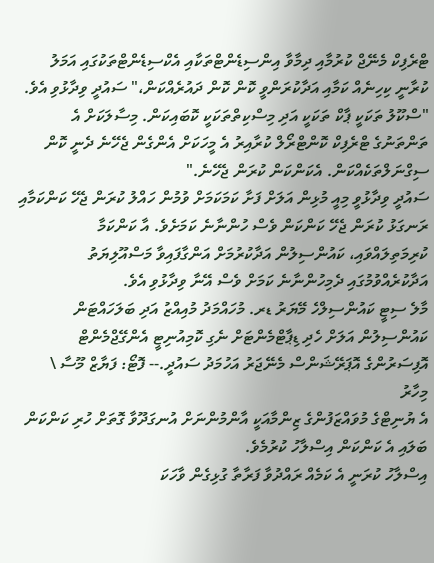ޓްރެފިކް މެނޭޖް ކުރުމާއި ދިމާވާ އިންސިޑެންޓްތަކާއި އެކްސިޑެންޓްތަކުގައި އަމަލު ކުރާނީ ކިހިނެއް ކަމާއި އަދާކުރަންވީ ކޮން ކޮން ދައުރެއްކަން،" ސައުދީ ވިދާޅުވި އެވެ.
"ސްކޫލު ތަކަކީ ޕާކް ތަކަކީ އަދި މިސްކިތްތަކަކީ ކޮބައިކަން. މިސާލަކަށް އެ ތަންތަނުގެ ޓްރެފިކް ކޮންޓްރޯލް ކުރާއިރު އެ މީހަކަށް އެންގެން ޖެހޭނެ ދެނީ ކޮން ސިގްނަލްތަކެއްކަން. އެކަންކަން ކުރަން ޖެހޭނެ."
ސައުދީ ވިދާޅުވީ މިއީ މުޅިން އަލަށް ފަށާ ކަމަކަމަށް ވުމުން ހައްލު ކުރަން ޖެހޭ ކަންކަމާއި ރަނގަޅު ކުރަން ޖެހޭ ކަންކަން ވެސް ހުންނާނެ ކަމަށެވެ. އާ ކަންކަމާ ކުރިމަތިލައްވައި، ކައުންސިލުން އަދާކުރުމަށް އަންގާފައިވާ މަސްއޫލިޔަތު އަދާކުރެއްވުމުގައި ދެމިހުންނާނެ ކަމަށް ވެސް އޭނާ ވިދާޅުވި އެވެ.
މާލެ ސިޓީ ކައުންސިލްހެ މޭޔަރު ޑރ. މުހައްމަދު މުއިއްޒު އަދި ބަލަހައްޓަން ކައުންސިލުން އަލަށް ހެދި ޑިޕާޓްމެންޓަށް ނެގި ކޮމިއުނިޓީ އެންގޭޖްމެންޓް އޮފިސަރުންގެ އޮޕަރޭޝަންސް މެނޭޖަރު އަހުމަދު ސައުދީ.-- ފޮޓޯ: ފަޔާޒް މޫސާ \ މިހާރު
އެ ޔުނިޓްގެ މުވައްޒަފުންގެ ޒިންމާއަކީ އާންމުންނަށް އުނގަދޫވާ ގޮތަށް ހުރި ކަންކަން ބަލައި އެ ކަންކަން އިސްލާހު ކުރުމެވެ.
އިސްލާހު ކުރަނީ އެ ކަމެއް ރައްދުވާ ފަރާތާ ގުޅިގެން ވާހަކަ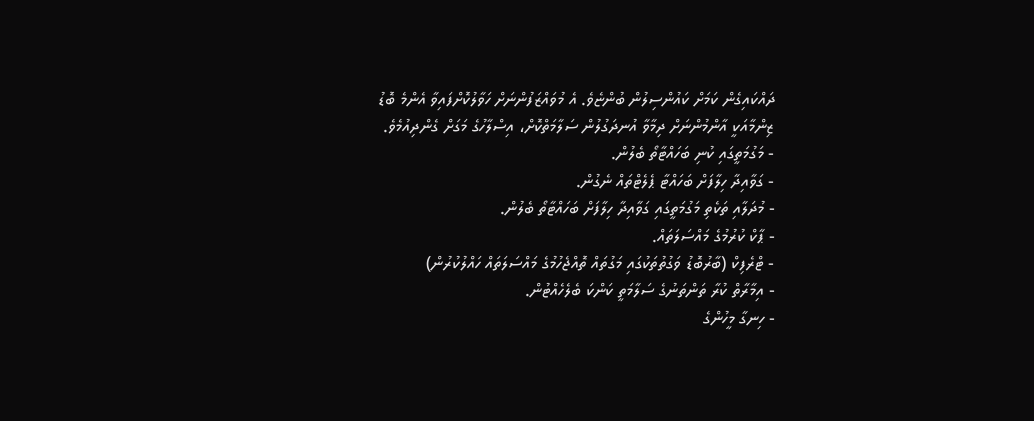ދައްކައިގެން ކަމަށް ކައުންސިލުން ބުންޏެވެ. އެ މުވައްޒަފުންނަށް ހަވާލުކޮށްފައިވާ އެންމެ ބޮޑު ޒިންމާއަކީ އާންމުންނަށް ދިމާވާ އުނދަގުލުން ސަލާމަތްކޮށް، އިސްލާހުގެ މަގަށް ގެންދިއުމެވެ.
- މަގުމަތީގައި ކުނި ބަހައްޓާތޯ ބެލުން.
- ގަވާއިދާ ހިލާފަށް ބަހައްޓާ ޕެލެޓްތައް ނެގުން.
- މުދަލާއި ތަކެތި މަގުމަތީގައި ގަވާއިދާ ހިލާފަށް ބަހައްޓާތޯ ބެލުން.
- ޕާކް ކުރުމުގެ މައްސަލަތައް.
- ޓްރެފިކް (ބާރުބޮޑު ވަގުތުތަކުގައި މަގުތައް ތޮއްޖެހުމުގެ މައްސަލަތައް ހައްލުކުރުން)
- އިމާރާތް ކުރާ ތަންތަނުގެ ސަލާމަތީ ކަންކަ ބެލެހެއްޓުން.
- ހިނގާ މީހުންގެ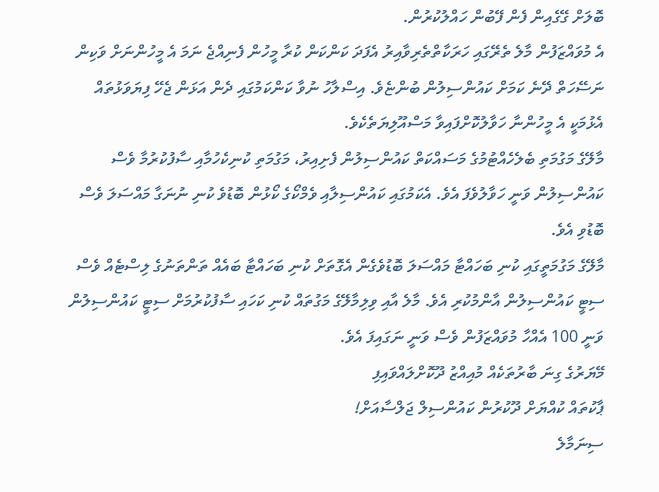ބޮލަށް ގޭގެއިން ފެން ފޭބުން ހައްލުކުރުން.
އެ މުވައްޒަފުން މާލެ ތެރޭގައި ހަރަކާތްތެރިވާއިރު އެފަދަ ކަންކަން ކުރާ މީހުން ފެނިއްޖެ ނަމަ އެ މީހުންނަށް ވަކިން ނަސޭހަތް ދޭނެ ކަމަށް ކައުންސިލުން ބުންޏެވެ. އިސްލާހު ނުވާ ކަންކަމުގައި ދެން އަޅަން ޖެހޭ ފިޔަވަޅުތައް އެޅުމަކީ އެ މީހުންނާ ހަވާލުކޮށްފައިވާ މަސްއޫލިޔަތެކެވެ.
މާލޭގެ މަގުމަތި ބެލެހެއްޓުމުގެ މަސައްކަތް ކައުންސިލުން ފެށިއިރު، މަގުމަތި ކުނިކެހުމާއި ސާފުކުރުމާ ވެސް ކައުންސިލުން ވަނީ ހަވާލުވެފަ އެވެ. އެކަމުގައި ކައުންސިލާއި ވެމްކޯގެ ކޯޅުން ބޮޑުވެ ކުނި ނުނަގާ މައްސަލަ ވެސް ބޮޑުވި އެވެ.
މާލޭގެ މަގުމަތީގައި ކުނި ބަހައްޓާ މައްސަލަ ބޮޑުވެގެން އެގޮތަށް ކުނި ބަހައްޓާ ބައެއް ތަންތަނުގެ ލިސްޓެއް ވެސް ސިޓީ ކައުންސިލުން އާންމުކުރި އެވެ. މާލެ އާއި ވިލިމާލޭގެ މަގުތައް ކުނި ކަހައި ސާފުކުރުމަށް ސިޓީ ކައުންސިލުން ވަނީ 100 އެއްހާ މުވައްޒަފުން ވެސް ވަނީ ނަގައިފަ އެވެ.
މޭޔަރުގެ ގިނަ ބާރުތަކެއް މުއިއްޒު ދޫކޮށްލައްވައިފި
ޕާކުތައް ކުއްޔަށް ދޫކުރުން ކައުންސިލް ޖަލްސާއަށް!
ސިނަމާލެ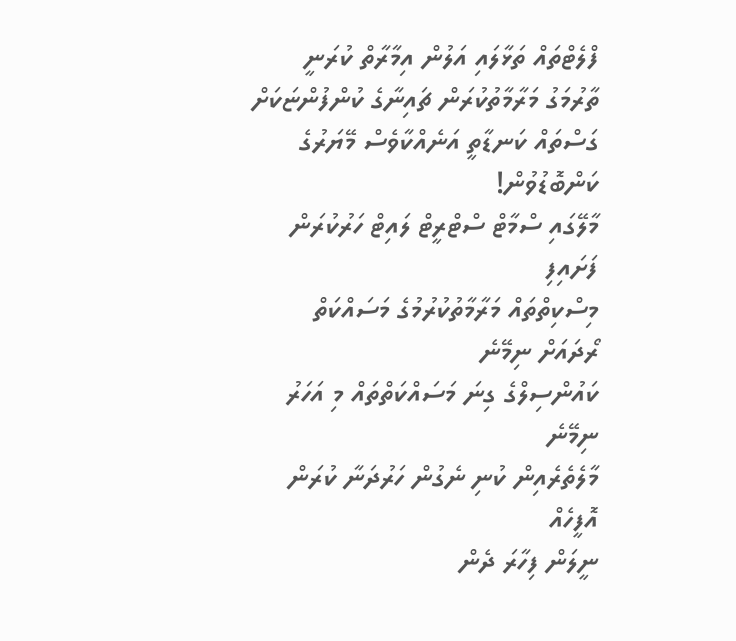ފްލެޓްތައް ތަޅާލައި އަލުން އިމާރާތް ކުރަނީ
ތާރުމަގު މަރާމާތުކުރަން ޗައިނާގެ ކުންފުންޏަކަށް
ގަސްތައް ކަނޑާތީ އަނެއްކާވެސް މޭޔަރުގެ ކަންބޮޑުވުން!
މާލޭގައި ސްމާޓް ސްޓްރީޓް ލައިޓް ހަރުކުރަން ފަށައިފި
މިސްކިތްތައް މަރާމާތުކުރުމުގެ މަސައްކަތް ރޯދައަށް ނިމޭނެ
ކައުންސިލްގެ ގިނަ މަސައްކަތްތައް މި އަހަރު ނިމޭނެ
މާލެތެރެއިން ކުނި ނެގުން ހަރުދަނާ ކުރަން އޮފީހެއް
ނީލަން ފިހާރަ ދެން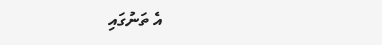އެ ތަނުގައި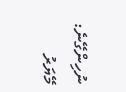ނުހިންގޭނެ: މޭޔަރު